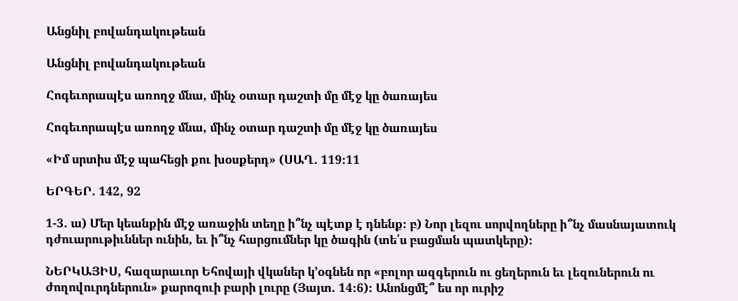Անցնիլ բովանդակութեան

Անցնիլ բովանդակութեան

Հոգեւորապէս առողջ մնա, մինչ օտար դաշտի մը մէջ կը ծառայես

Հոգեւորապէս առողջ մնա, մինչ օտար դաշտի մը մէջ կը ծառայես

«Իմ սրտիս մէջ պահեցի քու խօսքերդ» (ՍԱՂ. 119։11

ԵՐԳԵՐ. 142, 92

1-3. ա) Մեր կեանքին մէջ առաջին տեղը ի՞նչ պէտք է դնենք։ բ) Նոր լեզու սորվողները ի՞նչ մասնայատուկ դժուարութիւններ ունին, եւ ի՞նչ հարցումներ կը ծագին (տե՛ս բացման պատկերը)։

ՆԵՐԿԱՅԻՍ, հազարաւոր Եհովայի վկաներ կ’օգնեն որ «բոլոր ազգերուն ու ցեղերուն եւ լեզուներուն ու ժողովուրդներուն» քարոզուի բարի լուրը (Յայտ. 14։6)։ Անոնցմէ՞ ես որ ուրիշ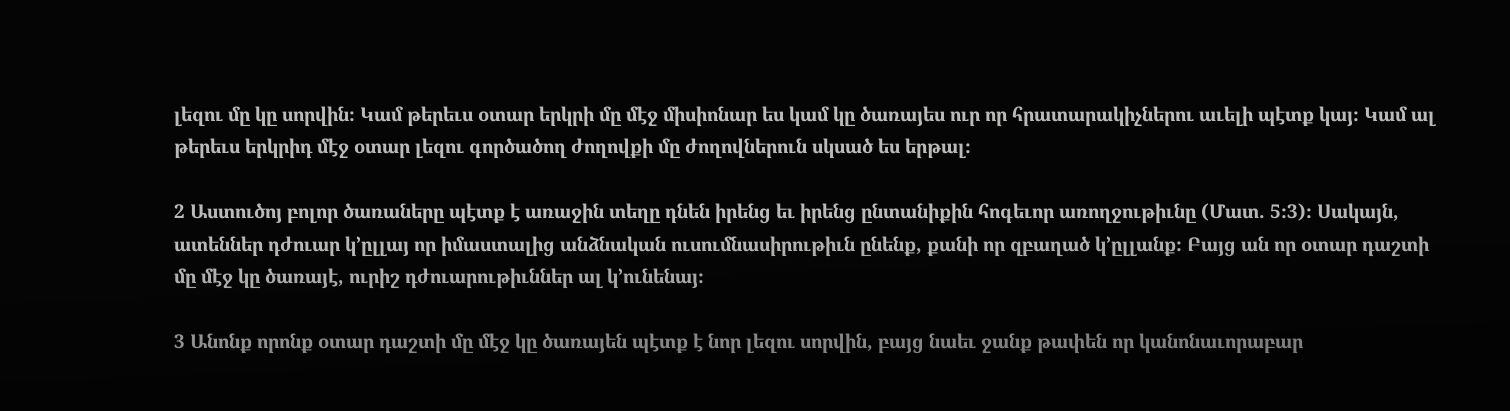լեզու մը կը սորվին։ Կամ թերեւս օտար երկրի մը մէջ միսիոնար ես կամ կը ծառայես ուր որ հրատարակիչներու աւելի պէտք կայ։ Կամ ալ թերեւս երկրիդ մէջ օտար լեզու գործածող ժողովքի մը ժողովներուն սկսած ես երթալ։

2 Աստուծոյ բոլոր ծառաները պէտք է առաջին տեղը դնեն իրենց եւ իրենց ընտանիքին հոգեւոր առողջութիւնը (Մատ. 5։3)։ Սակայն, ատեններ դժուար կ’ըլլայ որ իմաստալից անձնական ուսումնասիրութիւն ընենք, քանի որ զբաղած կ’ըլլանք։ Բայց ան որ օտար դաշտի մը մէջ կը ծառայէ, ուրիշ դժուարութիւններ ալ կ’ունենայ։

3 Անոնք որոնք օտար դաշտի մը մէջ կը ծառայեն պէտք է նոր լեզու սորվին, բայց նաեւ ջանք թափեն որ կանոնաւորաբար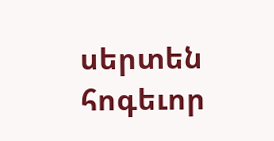սերտեն հոգեւոր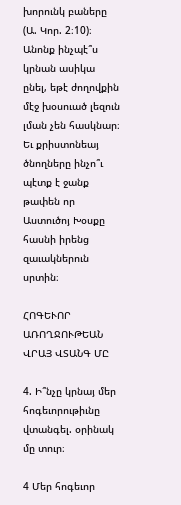խորունկ բաները (Ա. Կոր. 2։10)։ Անոնք ինչպէ՞ս կրնան ասիկա ընել, եթէ ժողովքին մէջ խօսուած լեզուն լման չեն հասկնար։ Եւ քրիստոնեայ ծնողները ինչո՞ւ պէտք է ջանք թափեն որ Աստուծոյ Խօսքը հասնի իրենց զաւակներուն սրտին։

ՀՈԳԵՒՈՐ ԱՌՈՂՋՈՒԹԵԱՆ ՎՐԱՅ ՎՏԱՆԳ ՄԸ

4. Ի՞նչը կրնայ մեր հոգեւորութիւնը վտանգել. օրինակ մը տուր։

4 Մեր հոգեւոր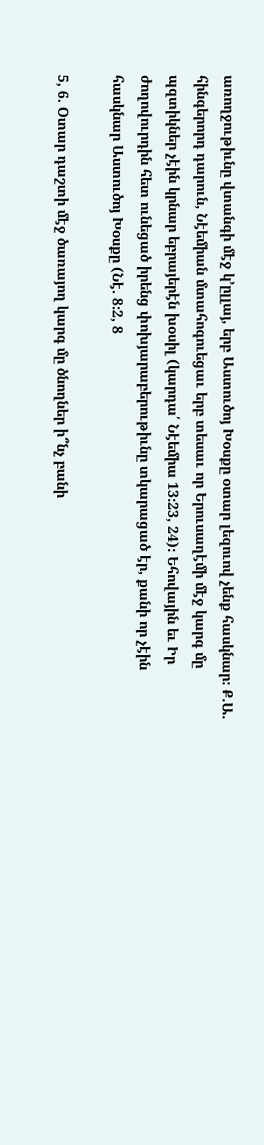առողջութիւնը վտանգի մէջ կ’ըլլայ, երբ Աստուծոյ Խօսքը օտար լեզուով չենք հասկնար։ Ք.Ա. հինգերորդ դարուն, Նէեմիան մտահոգուեցաւ երբ տեսաւ որ Երուսաղէմի մէջ կարգ մը պզտիկներ չէին կրնար եբրայերէն խօսիլ (կարդա՛ Նէեմիա 13։23, 24)։ Եհովային եւ Իր ժողովուրդին հետ ունեցած իրենց փոխյարաբերութիւնը տկարացած էր, քանի որ չէին հասկնար Աստուծոյ Խօսքը (Նէ. 8։2, 8

5, 6. Օտար դաշտի մէջ ծառայող կարգ մը ծնողներ ի՞նչ բանի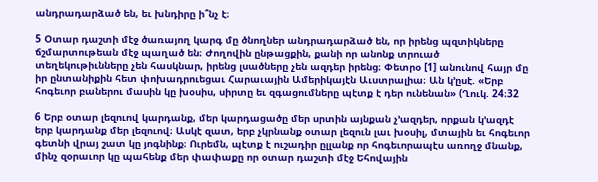անդրադարձած են, եւ խնդիրը ի՞նչ է։

5 Օտար դաշտի մէջ ծառայող կարգ մը ծնողներ անդրադարձած են, որ իրենց պզտիկները ճշմարտութեան մէջ պաղած են։ Ժողովին ընթացքին, քանի որ անոնք տրուած տեղեկութիւնները չեն հասկնար, իրենց լսածները չեն ազդեր իրենց։ Փետրօ [1] անունով հայր մը իր ընտանիքին հետ փոխադրուեցաւ Հարաւային Ամերիկայէն Աւստրալիա։ Ան կ’ըսէ. «Երբ հոգեւոր բաներու մասին կը խօսիս, սիրտը եւ զգացումները պէտք է դեր ունենան» (Ղուկ. 24։32

6 Երբ օտար լեզուով կարդանք, մեր կարդացածը մեր սրտին այնքան չ’ազդեր, որքան կ’ազդէ երբ կարդանք մեր լեզուով։ Ասկէ զատ, երբ չկրնանք օտար լեզուն լաւ խօսիլ, մտային եւ հոգեւոր գետնի վրայ շատ կը յոգնինք։ Ուրեմն, պէտք է ուշադիր ըլլանք որ հոգեւորապէս առողջ մնանք, մինչ զօրաւոր կը պահենք մեր փափաքը որ օտար դաշտի մէջ Եհովային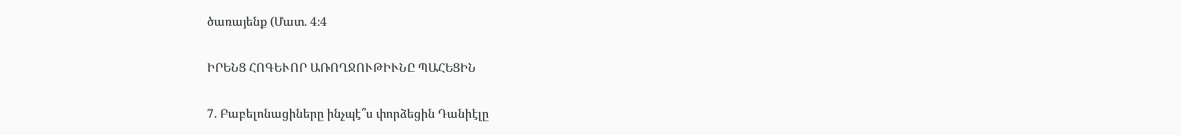ծառայենք (Մատ. 4։4

ԻՐԵՆՑ ՀՈԳԵՒՈՐ ԱՌՈՂՋՈՒԹԻՒՆԸ ՊԱՀԵՑԻՆ

7. Բաբելոնացիները ինչպէ՞ս փորձեցին Դանիէլը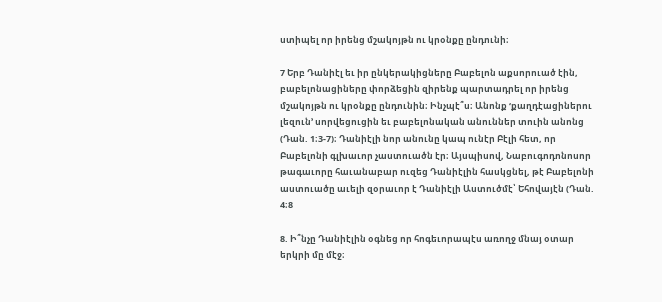ստիպել որ իրենց մշակոյթն ու կրօնքը ընդունի։

7 Երբ Դանիէլ եւ իր ընկերակիցները Բաբելոն աքսորուած էին, բաբելոնացիները փորձեցին զիրենք պարտադրել որ իրենց մշակոյթն ու կրօնքը ընդունին։ Ինչպէ՞ս։ Անոնք ‘քաղդէացիներու լեզուն’ սորվեցուցին եւ բաբելոնական անուններ տուին անոնց (Դան. 1։3-7)։ Դանիէլի նոր անունը կապ ունէր Բէլի հետ, որ Բաբելոնի գլխաւոր չաստուածն էր։ Այսպիսով, Նաբուգոդոնոսոր թագաւորը հաւանաբար ուզեց Դանիէլին հասկցնել, թէ Բաբելոնի աստուածը աւելի զօրաւոր է Դանիէլի Աստուծմէ՝ Եհովայէն (Դան. 4։8

8. Ի՞նչը Դանիէլին օգնեց որ հոգեւորապէս առողջ մնայ օտար երկրի մը մէջ։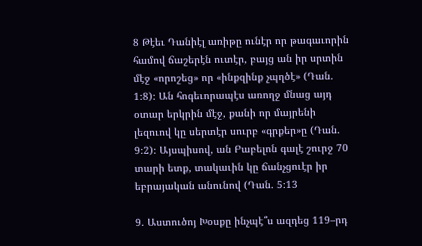8 Թէեւ Դանիէլ առիթը ունէր որ թագաւորին համով ճաշերէն ուտէր, բայց ան իր սրտին մէջ «որոշեց» որ «ինքզինք չպղծէ» (Դան. 1։8)։ Ան հոգեւորապէս առողջ մնաց այդ օտար երկրին մէջ, քանի որ մայրենի լեզուով կը սերտէր սուրբ «գրքեր»ը (Դան. 9։2)։ Այսպիսով, ան Բաբելոն գալէ շուրջ 70 տարի ետք, տակաւին կը ճանչցուէր իր եբրայական անունով (Դան. 5։13

9. Աստուծոյ Խօսքը ինչպէ՞ս ազդեց 119–րդ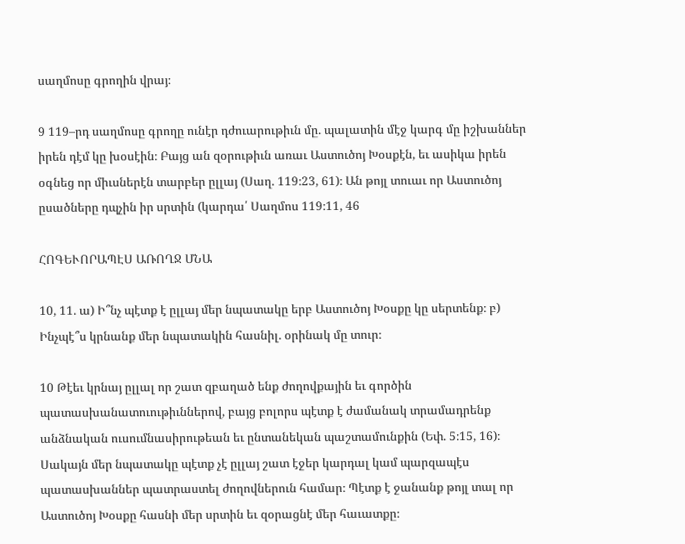սաղմոսը գրողին վրայ։

9 119–րդ սաղմոսը գրողը ունէր դժուարութիւն մը. պալատին մէջ կարգ մը իշխաններ իրեն դէմ կը խօսէին։ Բայց ան զօրութիւն առաւ Աստուծոյ Խօսքէն, եւ ասիկա իրեն օգնեց որ միւսներէն տարբեր ըլլայ (Սաղ. 119։23, 61)։ Ան թոյլ տուաւ որ Աստուծոյ ըսածները դպչին իր սրտին (կարդա՛ Սաղմոս 119։11, 46

ՀՈԳԵՒՈՐԱՊԷՍ ԱՌՈՂՋ ՄՆԱ

10, 11. ա) Ի՞նչ պէտք է ըլլայ մեր նպատակը երբ Աստուծոյ Խօսքը կը սերտենք։ բ) Ինչպէ՞ս կրնանք մեր նպատակին հասնիլ. օրինակ մը տուր։

10 Թէեւ կրնայ ըլլալ որ շատ զբաղած ենք ժողովքային եւ գործին պատասխանատուութիւններով, բայց բոլորս պէտք է ժամանակ տրամադրենք անձնական ուսումնասիրութեան եւ ընտանեկան պաշտամունքին (Եփ. 5։15, 16)։ Սակայն մեր նպատակը պէտք չէ ըլլայ շատ էջեր կարդալ կամ պարզապէս պատասխաններ պատրաստել ժողովներուն համար։ Պէտք է ջանանք թոյլ տալ որ Աստուծոյ Խօսքը հասնի մեր սրտին եւ զօրացնէ մեր հաւատքը։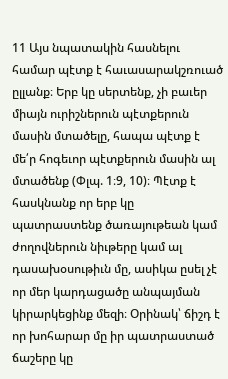11 Այս նպատակին հասնելու համար պէտք է հաւասարակշռուած ըլլանք։ Երբ կը սերտենք, չի բաւեր միայն ուրիշներուն պէտքերուն մասին մտածելը, հապա պէտք է մե՛ր հոգեւոր պէտքերուն մասին ալ մտածենք (Փլպ. 1։9, 10)։ Պէտք է հասկնանք որ երբ կը պատրաստենք ծառայութեան կամ ժողովներուն նիւթերը կամ ալ դասախօսութիւն մը, ասիկա ըսել չէ որ մեր կարդացածը անպայման կիրարկեցինք մեզի։ Օրինակ՝ ճիշդ է որ խոհարար մը իր պատրաստած ճաշերը կը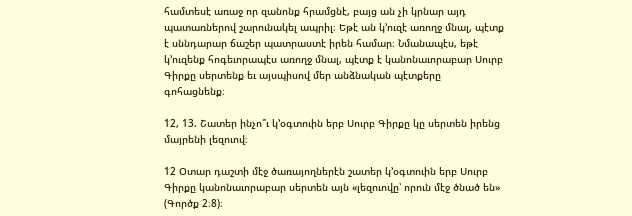համտեսէ առաջ որ զանոնք հրամցնէ, բայց ան չի կրնար այդ պատառներով շարունակել ապրիլ։ Եթէ ան կ’ուզէ առողջ մնալ, պէտք է սննդարար ճաշեր պատրաստէ իրեն համար։ Նմանապէս, եթէ կ’ուզենք հոգեւորապէս առողջ մնալ, պէտք է կանոնաւորաբար Սուրբ Գիրքը սերտենք եւ այսպիսով մեր անձնական պէտքերը գոհացնենք։

12, 13. Շատեր ինչո՞ւ կ’օգտուին երբ Սուրբ Գիրքը կը սերտեն իրենց մայրենի լեզուով։

12 Օտար դաշտի մէջ ծառայողներէն շատեր կ’օգտուին երբ Սուրբ Գիրքը կանոնաւորաբար սերտեն այն «լեզուովը՝ որուն մէջ ծնած են» (Գործք 2։8)։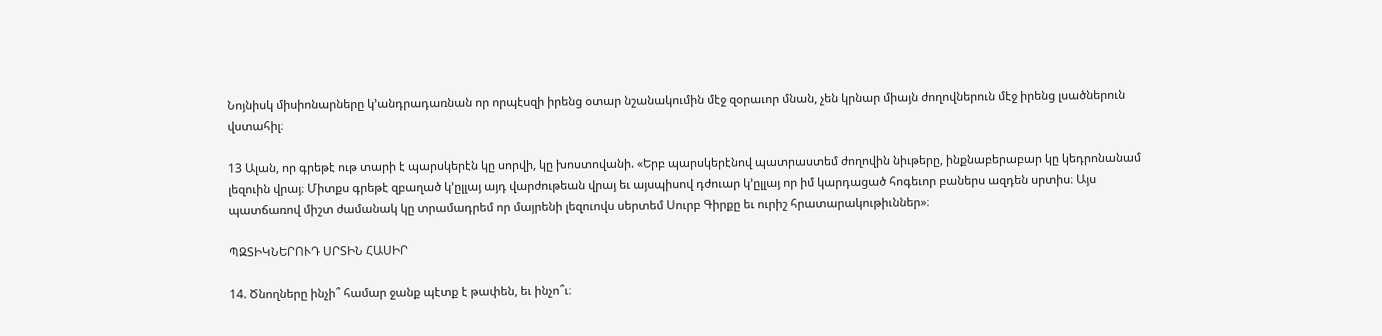Նոյնիսկ միսիոնարները կ’անդրադառնան որ որպէսզի իրենց օտար նշանակումին մէջ զօրաւոր մնան, չեն կրնար միայն ժողովներուն մէջ իրենց լսածներուն վստահիլ։

13 Ալան, որ գրեթէ ութ տարի է պարսկերէն կը սորվի, կը խոստովանի. «Երբ պարսկերէնով պատրաստեմ ժողովին նիւթերը, ինքնաբերաբար կը կեդրոնանամ լեզուին վրայ։ Միտքս գրեթէ զբաղած կ’ըլլայ այդ վարժութեան վրայ եւ այսպիսով դժուար կ’ըլլայ որ իմ կարդացած հոգեւոր բաներս ազդեն սրտիս։ Այս պատճառով միշտ ժամանակ կը տրամադրեմ որ մայրենի լեզուովս սերտեմ Սուրբ Գիրքը եւ ուրիշ հրատարակութիւններ»։

ՊԶՏԻԿՆԵՐՈՒԴ ՍՐՏԻՆ ՀԱՍԻՐ

14. Ծնողները ինչի՞ համար ջանք պէտք է թափեն, եւ ինչո՞ւ։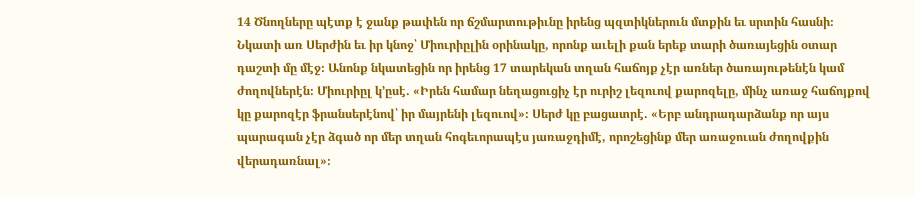14 Ծնողները պէտք է ջանք թափեն որ ճշմարտութիւնը իրենց պզտիկներուն մտքին եւ սրտին հասնի։ Նկատի առ Սերժին եւ իր կնոջ՝ Միուրիըլին օրինակը, որոնք աւելի քան երեք տարի ծառայեցին օտար դաշտի մը մէջ։ Անոնք նկատեցին որ իրենց 17 տարեկան տղան հաճոյք չէր առներ ծառայութենէն կամ ժողովներէն։ Միուրիըլ կ’ըսէ. «Իրեն համար նեղացուցիչ էր ուրիշ լեզուով քարոզելը, մինչ առաջ հաճոյքով կը քարոզէր ֆրանսերէնով՝ իր մայրենի լեզուով»։ Սերժ կը բացատրէ. «Երբ անդրադարձանք որ այս պարագան չէր ձգած որ մեր տղան հոգեւորապէս յառաջդիմէ, որոշեցինք մեր առաջուան ժողովքին վերադառնալ»։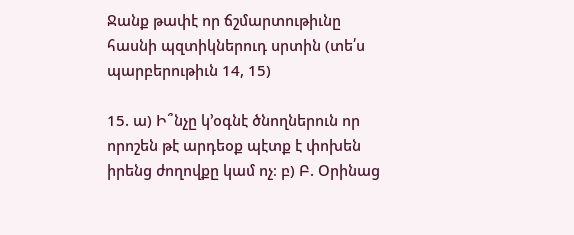Ջանք թափէ որ ճշմարտութիւնը հասնի պզտիկներուդ սրտին (տե՛ս պարբերութիւն 14, 15)

15. ա) Ի՞նչը կ’օգնէ ծնողներուն որ որոշեն թէ արդեօք պէտք է փոխեն իրենց ժողովքը կամ ոչ։ բ) Բ. Օրինաց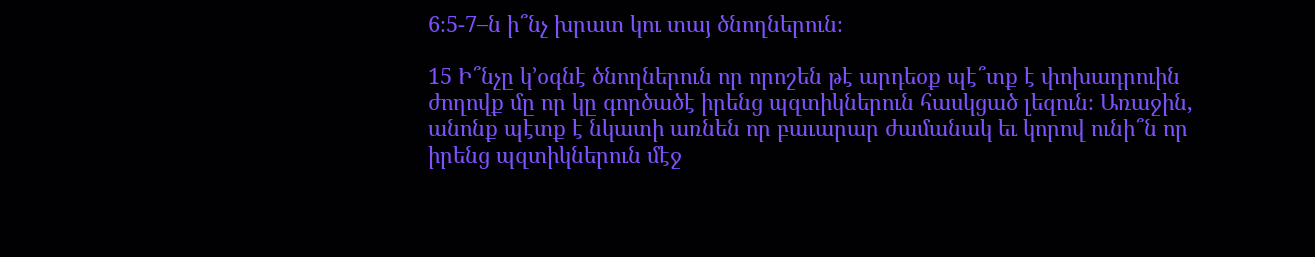6։5-7–ն ի՞նչ խրատ կու տայ ծնողներուն։

15 Ի՞նչը կ’օգնէ ծնողներուն որ որոշեն թէ արդեօք պէ՞տք է փոխադրուին ժողովք մը որ կը գործածէ իրենց պզտիկներուն հասկցած լեզուն։ Առաջին, անոնք պէտք է նկատի առնեն որ բաւարար ժամանակ եւ կորով ունի՞ն որ իրենց պզտիկներուն մէջ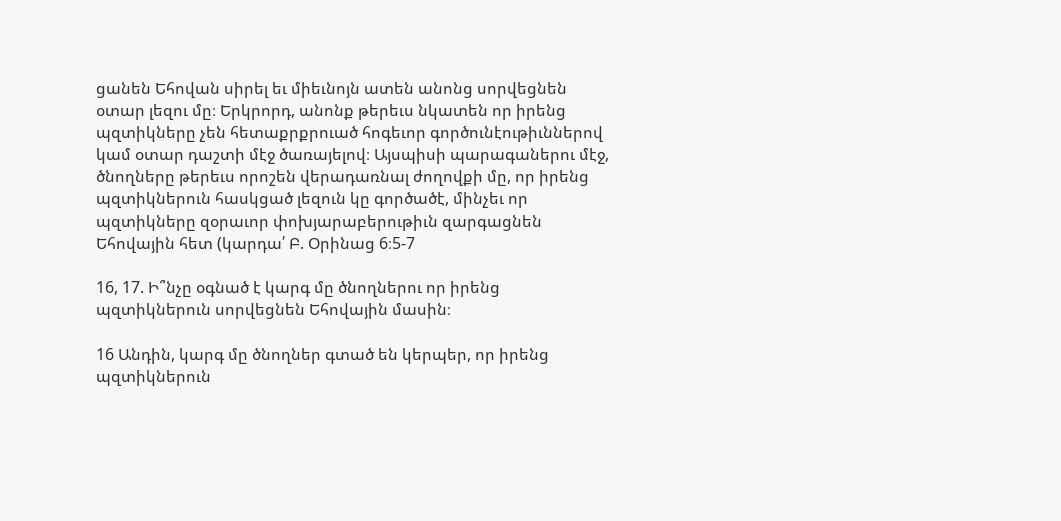ցանեն Եհովան սիրել եւ միեւնոյն ատեն անոնց սորվեցնեն օտար լեզու մը։ Երկրորդ, անոնք թերեւս նկատեն որ իրենց պզտիկները չեն հետաքրքրուած հոգեւոր գործունէութիւններով կամ օտար դաշտի մէջ ծառայելով։ Այսպիսի պարագաներու մէջ, ծնողները թերեւս որոշեն վերադառնալ ժողովքի մը, որ իրենց պզտիկներուն հասկցած լեզուն կը գործածէ, մինչեւ որ պզտիկները զօրաւոր փոխյարաբերութիւն զարգացնեն Եհովային հետ (կարդա՛ Բ. Օրինաց 6։5-7

16, 17. Ի՞նչը օգնած է կարգ մը ծնողներու որ իրենց պզտիկներուն սորվեցնեն Եհովային մասին։

16 Անդին, կարգ մը ծնողներ գտած են կերպեր, որ իրենց պզտիկներուն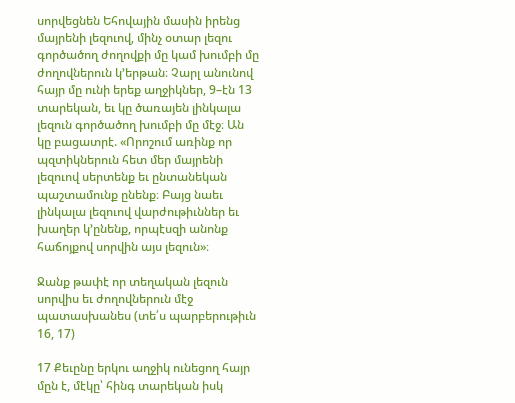սորվեցնեն Եհովային մասին իրենց մայրենի լեզուով, մինչ օտար լեզու գործածող ժողովքի մը կամ խումբի մը ժողովներուն կ’երթան։ Չարլ անունով հայր մը ունի երեք աղջիկներ, 9–էն 13 տարեկան, եւ կը ծառայեն լինկալա լեզուն գործածող խումբի մը մէջ։ Ան կը բացատրէ. «Որոշում առինք որ պզտիկներուն հետ մեր մայրենի լեզուով սերտենք եւ ընտանեկան պաշտամունք ընենք։ Բայց նաեւ լինկալա լեզուով վարժութիւններ եւ խաղեր կ’ընենք, որպէսզի անոնք հաճոյքով սորվին այս լեզուն»։

Ջանք թափէ որ տեղական լեզուն սորվիս եւ ժողովներուն մէջ պատասխանես (տե՛ս պարբերութիւն 16, 17)

17 Քեւընը երկու աղջիկ ունեցող հայր մըն է, մէկը՝ հինգ տարեկան իսկ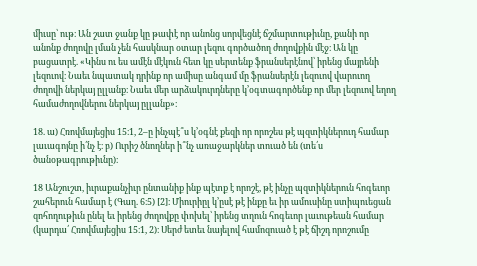միւսը՝ ութ։ Ան շատ ջանք կը թափէ որ անոնց սորվեցնէ ճշմարտութիւնը, քանի որ անոնք ժողովը լման չեն հասկնար օտար լեզու գործածող ժողովքին մէջ։ Ան կը բացատրէ. «Կինս ու ես ամէն մէկուն հետ կը սերտենք ֆրանսերէնով՝ իրենց մայրենի լեզուով։ Նաեւ նպատակ դրինք որ ամիսը անգամ մը ֆրանսերէն լեզուով վարուող ժողովի ներկայ ըլլանք։ Նաեւ մեր արձակուրդները կ’օգտագործենք որ մեր լեզուով եղող համաժողովներու ներկայ ըլլանք»։

18. ա) Հռովմայեցիս 15։1, 2–ը ինչպէ՞ս կ’օգնէ քեզի որ որոշես թէ պզտիկներուդ համար լաւագոյնը ի՛նչ է։ բ) Ուրիշ ծնողներ ի՞նչ առաջարկներ տուած են (տե՛ս ծանօթագրութիւնը)։

18 Անշուշտ, իւրաքանչիւր ընտանիք ինք պէտք է որոշէ, թէ ինչը պզտիկներուն հոգեւոր շահերուն համար է (Գաղ. 6։5) [2]։ Միուրիըլ կ’ըսէ թէ ինքը եւ իր ամուսինը ստիպուեցան զոհողութիւն ընել եւ իրենց ժողովքը փոխել՝ իրենց տղուն հոգեւոր լաւութեան համար (կարդա՛ Հռովմայեցիս 15։1, 2)։ Սերժ ետեւ նայելով համոզուած է թէ ճիշդ որոշումը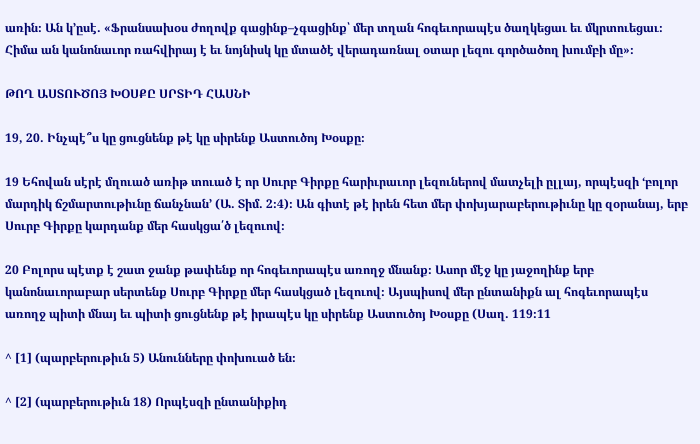առին։ Ան կ’ըսէ. «Ֆրանսախօս ժողովք գացինք–չգացինք՝ մեր տղան հոգեւորապէս ծաղկեցաւ եւ մկրտուեցաւ։ Հիմա ան կանոնաւոր ռահվիրայ է եւ նոյնիսկ կը մտածէ վերադառնալ օտար լեզու գործածող խումբի մը»։

ԹՈՂ ԱՍՏՈՒԾՈՅ ԽՕՍՔԸ ՍՐՏԻԴ ՀԱՍՆԻ

19, 20. Ինչպէ՞ս կը ցուցնենք թէ կը սիրենք Աստուծոյ Խօսքը։

19 Եհովան սէրէ մղուած առիթ տուած է որ Սուրբ Գիրքը հարիւրաւոր լեզուներով մատչելի ըլլայ, որպէսզի ‘բոլոր մարդիկ ճշմարտութիւնը ճանչնան’ (Ա. Տիմ. 2։4)։ Ան գիտէ թէ իրեն հետ մեր փոխյարաբերութիւնը կը զօրանայ, երբ Սուրբ Գիրքը կարդանք մեր հասկցա՛ծ լեզուով։

20 Բոլորս պէտք է շատ ջանք թափենք որ հոգեւորապէս առողջ մնանք։ Ասոր մէջ կը յաջողինք երբ կանոնաւորաբար սերտենք Սուրբ Գիրքը մեր հասկցած լեզուով։ Այսպիսով մեր ընտանիքն ալ հոգեւորապէս առողջ պիտի մնայ եւ պիտի ցուցնենք թէ իրապէս կը սիրենք Աստուծոյ Խօսքը (Սաղ. 119։11

^ [1] (պարբերութիւն 5) Անունները փոխուած են։

^ [2] (պարբերութիւն 18) Որպէսզի ընտանիքիդ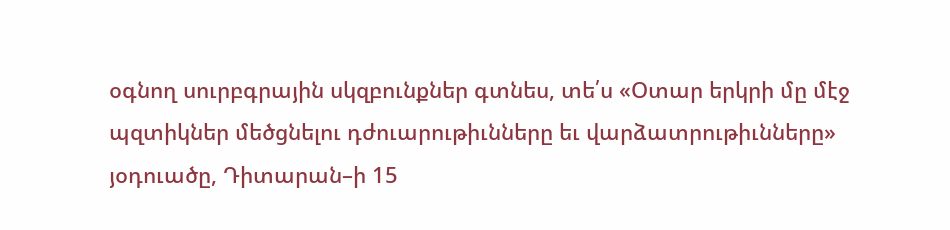օգնող սուրբգրային սկզբունքներ գտնես, տե՛ս «Օտար երկրի մը մէջ պզտիկներ մեծցնելու դժուարութիւնները եւ վարձատրութիւնները» յօդուածը, Դիտարան–ի 15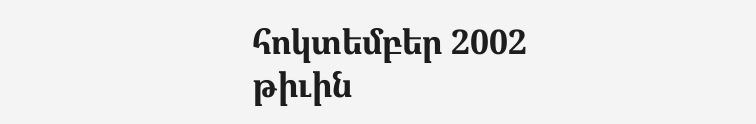հոկտեմբեր 2002 թիւին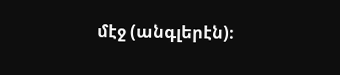մէջ (անգլերէն)։